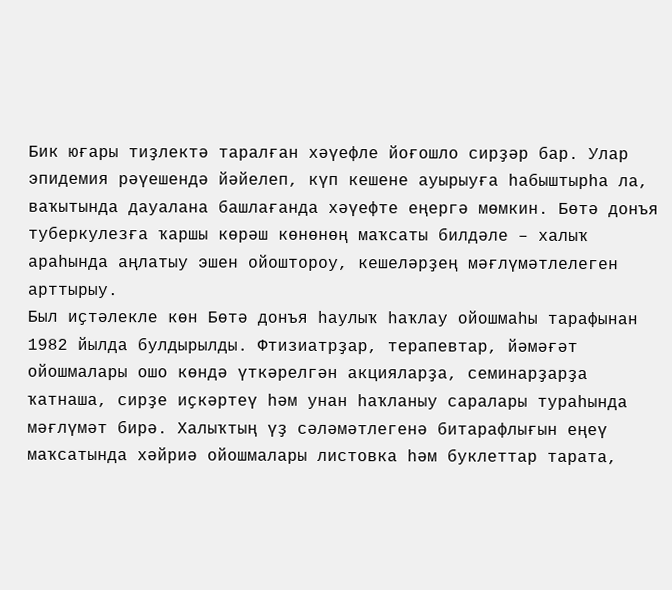Бик юғары тиҙлектә таралған хәүефле йоғошло сирҙәр бар. Улар эпидемия рәүешендә йәйелеп, күп кешене ауырыуға һабыштырһа ла, ваҡытында дауалана башлағанда хәүефте еңергә мөмкин. Бөтә донъя туберкулезға ҡаршы көрәш көнөнөң маҡсаты билдәле – халыҡ араһында аңлатыу эшен ойоштороу, кешеләрҙең мәғлүмәтлелеген арттырыу.
Был иҫтәлекле көн Бөтә донъя һаулыҡ һаҡлау ойошмаһы тарафынан 1982 йылда булдырылды. Фтизиатрҙар, терапевтар, йәмәғәт ойошмалары ошо көндә үткәрелгән акцияларҙа, семинарҙарҙа ҡатнаша, сирҙе иҫкәртеү һәм унан һаҡланыу саралары тураһында мәғлүмәт бирә. Халыҡтың үҙ сәләмәтлегенә битарафлығын еңеү маҡсатында хәйриә ойошмалары листовка һәм буклеттар тарата,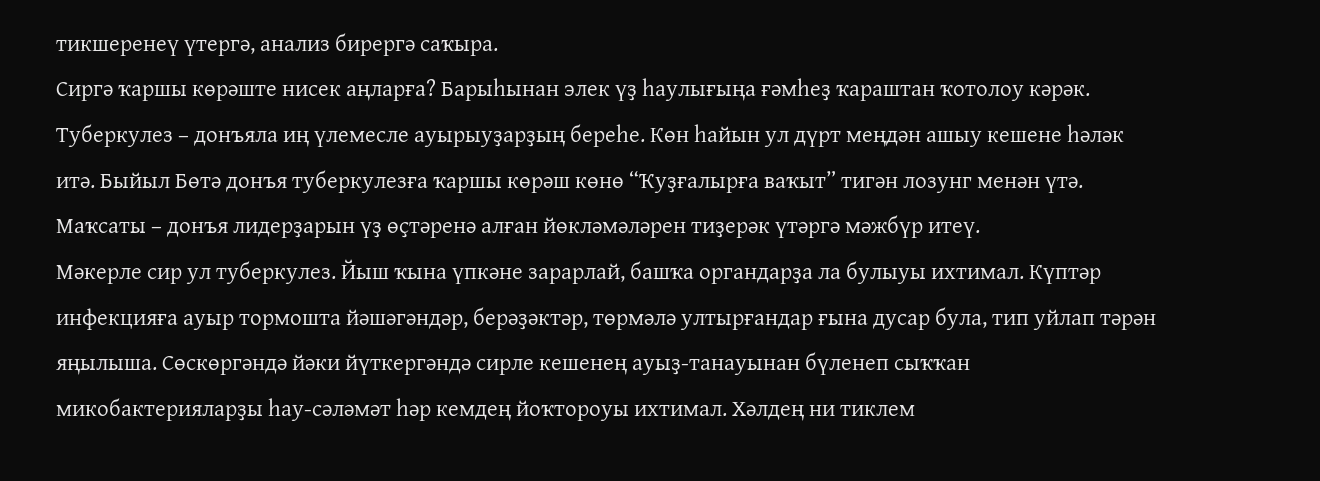тикшеренеү үтергә, анализ бирергә саҡыра.
Сиргә ҡаршы көрәште нисек аңларға? Барыһынан элек үҙ һаулығыңа ғәмһеҙ ҡараштан ҡотолоу кәрәк. Туберкулез – донъяла иң үлемесле ауырыуҙарҙың береһе. Көн һайын ул дүрт меңдән ашыу кешене һәләк итә. Быйыл Бөтә донъя туберкулезға ҡаршы көрәш көнө “Ҡуҙғалырға ваҡыт” тигән лозунг менән үтә. Маҡсаты – донъя лидерҙарын үҙ өҫтәренә алған йөкләмәләрен тиҙерәк үтәргә мәжбүр итеү.
Мәкерле сир ул туберкулез. Йыш ҡына үпкәне зарарлай, башҡа органдарҙа ла булыуы ихтимал. Күптәр инфекцияға ауыр тормошта йәшәгәндәр, берәҙәктәр, төрмәлә ултырғандар ғына дусар була, тип уйлап тәрән яңылыша. Сөскөргәндә йәки йүткергәндә сирле кешенең ауыҙ-танауынан бүленеп сыҡҡан микобактерияларҙы һау-сәләмәт һәр кемдең йоҡтороуы ихтимал. Хәлдең ни тиклем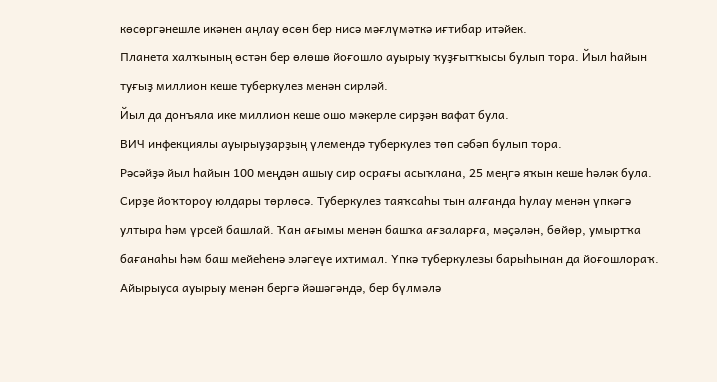көсөргәнешле икәнен аңлау өсөн бер нисә мәғлүмәткә иғтибар итәйек.
Планета халҡының өстән бер өлөшө йоғошло ауырыу ҡуҙғытҡысы булып тора. Йыл һайын туғыҙ миллион кеше туберкулез менән сирләй.
Йыл да донъяла ике миллион кеше ошо мәкерле сирҙән вафат була.
ВИЧ инфекциялы ауырыуҙарҙың үлемендә туберкулез төп сәбәп булып тора.
Рәсәйҙә йыл һайын 100 меңдән ашыу сир осрағы асыҡлана, 25 меңгә яҡын кеше һәләк була.
Сирҙе йоҡтороу юлдары төрлөсә. Туберкулез таяҡсаһы тын алғанда һулау менән үпкәгә ултыра һәм үрсей башлай. Ҡан ағымы менән башҡа ағзаларға, мәҫәлән, бөйөр, умыртҡа бағанаһы һәм баш мейеһенә эләгеүе ихтимал. Үпкә туберкулезы барыһынан да йоғошлораҡ. Айырыуса ауырыу менән бергә йәшәгәндә, бер бүлмәлә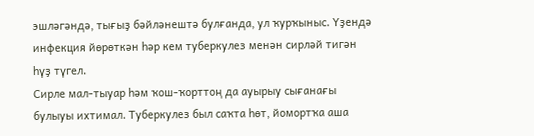эшләгәндә, тығыҙ бәйләнештә булғанда, ул ҡурҡыныс. Үҙендә инфекция йөрөткән һәр кем туберкулез менән сирләй тигән һүҙ түгел.
Сирле мал-тыуар һәм ҡош-ҡорттоң да ауырыу сығанағы булыуы ихтимал. Туберкулез был саҡта һөт, йомортҡа аша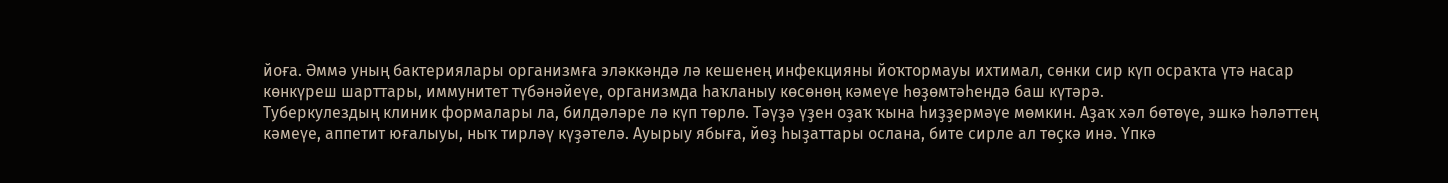йоға. Әммә уның бактериялары организмға эләккәндә лә кешенең инфекцияны йоҡтормауы ихтимал, сөнки сир күп осраҡта үтә насар көнкүреш шарттары, иммунитет түбәнәйеүе, организмда һаҡланыу көсөнөң кәмеүе һөҙөмтәһендә баш күтәрә.
Туберкулездың клиник формалары ла, билдәләре лә күп төрлө. Тәүҙә үҙен оҙаҡ ҡына һиҙҙермәүе мөмкин. Аҙаҡ хәл бөтөүе, эшкә һәләттең кәмеүе, аппетит юғалыуы, ныҡ тирләү күҙәтелә. Ауырыу ябыға, йөҙ һыҙаттары ослана, бите сирле ал төҫкә инә. Үпкә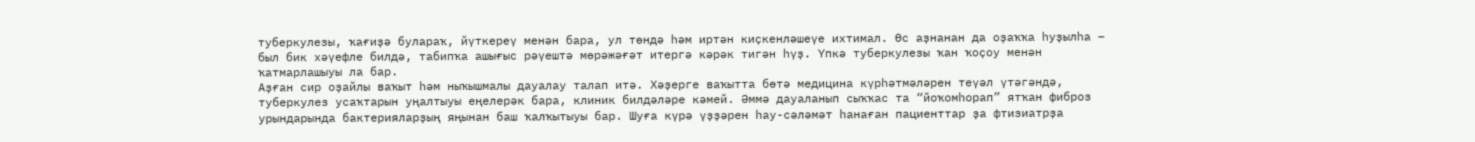туберкулезы, ҡағиҙә булараҡ, йүткереү менән бара, ул төндә һәм иртән киҫкенләшеүе ихтимал. Өс аҙнанан да оҙаҡҡа һуҙылһа – был бик хәүефле билдә, табипҡа ашығыс рәүештә мөрәжәғәт итергә кәрәк тигән һүҙ. Үпкә туберкулезы ҡан ҡоҫоу менән ҡатмарлашыуы ла бар.
Аҙған сир оҙайлы ваҡыт һәм ныҡышмалы дауалау талап итә. Хәҙерге ваҡытта бөтә медицина күрһәтмәләрен теүәл үтәгәндә, туберкулез усаҡтарын уңалтыуы еңелерәк бара, клиник билдәләре кәмей. Әммә дауаланып сыҡҡас та “йоҡомһорап” ятҡан фиброз урындарында бактерияларҙың яңынан баш ҡалҡытыуы бар. Шуға күрә үҙҙәрен һау-сәләмәт һанаған пациенттар ҙа фтизиатрҙа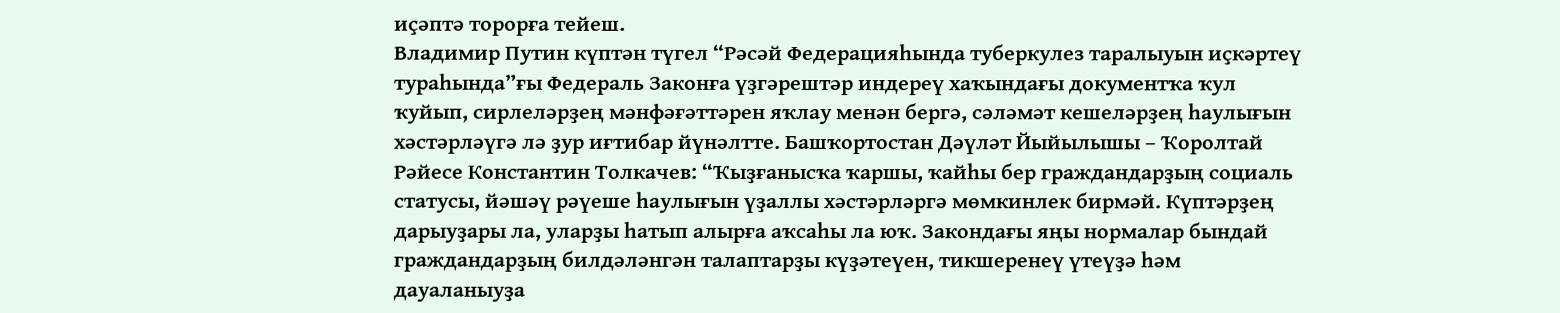иҫәптә торорға тейеш.
Владимир Путин күптән түгел “Рәсәй Федерацияһында туберкулез таралыуын иҫкәртеү тураһында”ғы Федераль Законға үҙгәрештәр индереү хаҡындағы документҡа ҡул ҡуйып, сирлеләрҙең мәнфәғәттәрен яҡлау менән бергә, сәләмәт кешеләрҙең һаулығын хәстәрләүгә лә ҙур иғтибар йүнәлтте. Башҡортостан Дәүләт Йыйылышы – Ҡоролтай Рәйесе Константин Толкачев: “Ҡыҙғанысҡа ҡаршы, ҡайһы бер граждандарҙың социаль статусы, йәшәү рәүеше һаулығын үҙаллы хәстәрләргә мөмкинлек бирмәй. Күптәрҙең дарыуҙары ла, уларҙы һатып алырға аҡсаһы ла юҡ. Закондағы яңы нормалар бындай граждандарҙың билдәләнгән талаптарҙы күҙәтеүен, тикшеренеү үтеүҙә һәм дауаланыуҙа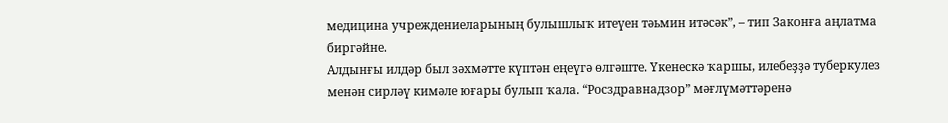медицина учреждениеларының булышлыҡ итеүен тәьмин итәсәк”, – тип Законға аңлатма биргәйне.
Алдынғы илдәр был зәхмәтте күптән еңеүгә өлгәште. Үкенескә ҡаршы, илебеҙҙә туберкулез менән сирләү кимәле юғары булып ҡала. “Росздравнадзор” мәғлүмәттәренә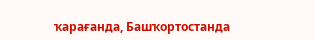ҡарағанда, Башҡортостанда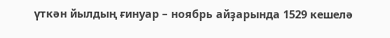үткән йылдың ғинуар – ноябрь айҙарында 1529 кешелә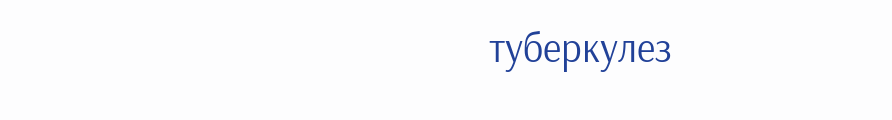туберкулез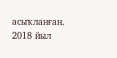асыҡланған. 2018 йыл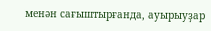менән сағыштырғанда, ауырыуҙар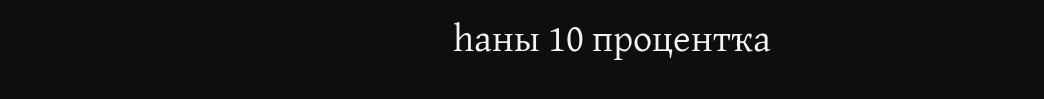һаны 10 процентҡа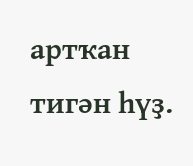артҡан тигән һүҙ.